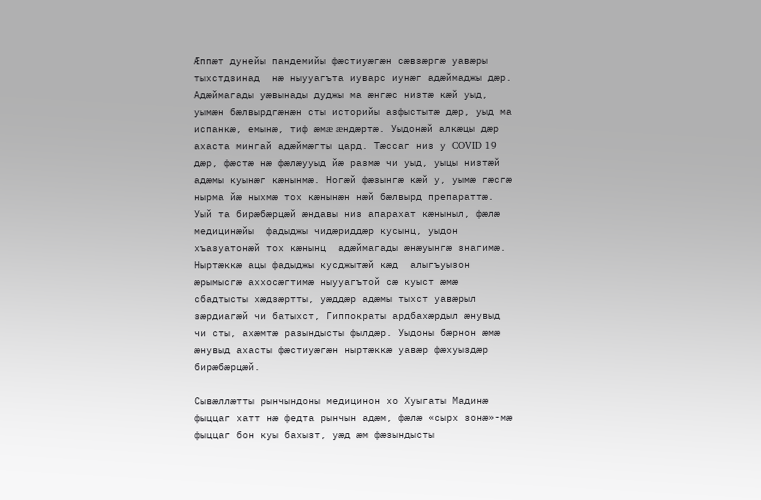Æппæт дунейы пандемийы фæстиуæгæн сæвзæргæ уавæры тыхстдзинад  нæ ныууагъта иуварс иунæг адæймаджы дæр. Адæймагады уæвынады дуджы ма æнгæс низтæ кæй уыд, уымæн бæлвырдгæнæн сты историйы азфыстытæ дæр, уыд ма испанкæ, емынæ, тиф æмæ æндæртæ. Уыдонæй алкæцы дæр ахаста мингай адæймæгты цард. Тæссаг низ у COVID 19 дæр, фæстæ нæ фæлæууыд йæ размæ чи уыд, уыцы низтæй адæмы куынæг кæнынмæ. Ногæй фæзынгæ кæй у, уымæ гæсгæ нырма йæ ныхмæ тох кæнынæн нæй бæлвырд препараттæ. Уый та бирæбæрцæй æндавы низ апарахат кæныныл, фæлæ медицинæйы  фадыджы чидæриддæр кусынц, уыдон хъазуатонæй тох кæнынц  адæймагады æнæуынгæ знагимæ. Ныртæккæ ацы фадыджы кусджытæй кæд  алыгъуызон æрымысгæ аххосæгтимæ ныууагътой сæ куыст æмæ сбадтысты хæдзæртты, уæддæр адæмы тыхст уавæрыл зæрдиагæй чи батыхст, Гиппократы ардбахæрдыл æнувыд чи сты, ахæмтæ разындысты фылдæр. Уыдоны бæрнон æмæ æнувыд ахасты фæстиуæгæн ныртæккæ уавæр фæхуыздæр бирæбæрцæй.

Сывæллæтты рынчындоны медицинон хо Хуыгаты Мадинæ фыццаг хатт нæ федта рынчын адæм, фæлæ «сырх зонæ»-мæ фыццаг бон куы бахызт, уæд æм фæзындысты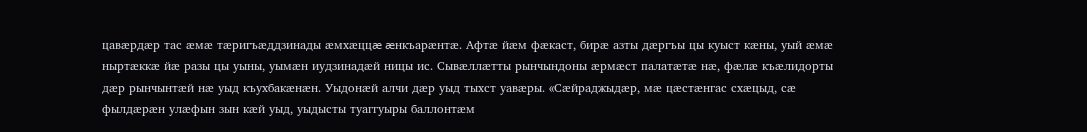цавæрдæр тас æмæ тæригъæддзинады æмхæццæ æнкъарæнтæ. Афтæ йæм фæкаст, бирæ азты дæргъы цы куыст кæны, уый æмæ ныртæккæ йæ разы цы уыны, уымæн иудзинадæй ницы ис. Сывæллæтты рынчындоны æрмæст палатæтæ нæ, фæлæ къæлидорты дæр рынчынтæй нæ уыд къухбакæнæн. Уыдонæй алчи дæр уыд тыхст уавæры. «Сæйраджыдæр, мæ цæстæнгас схæцыд, сæ фылдæрæн улæфын зын кæй уыд, уыдысты туаггуыры баллонтæм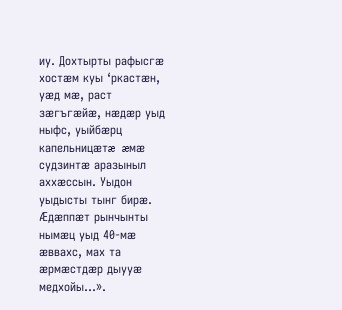иу. Дохтырты рафысгæ хостæм куы ‘ркастæн, уæд мæ, раст зæгъгæйæ, нæдæр уыд ныфс, уыйбæрц капельницæтæ æмæ судзинтæ аразыныл аххæссын. Уыдон уыдысты тынг бирæ. Æдæппæт рынчынты нымæц уыд 40-мæ æввахс, мах та æрмæстдæр дыууæ медхойы…».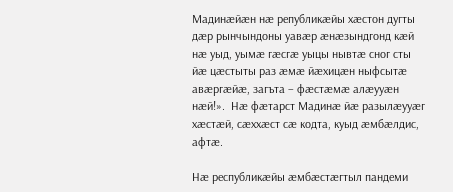Мадинæйæн нæ републикæйы хæстон дугты дæр рынчындоны уавæр æнæзындгонд кæй нæ уыд, уымæ гæсгæ уыцы нывтæ сног сты йæ цæстыты раз æмæ йæхицæн ныфсытæ авæргæйæ, загъта – фæстæмæ алæууæн нæй!».  Нæ фæтарст Мадинæ йæ разылæууæг хæстæй, сæххæст сæ кодта, куыд æмбæлдис, афтæ.

Нæ республикæйы æмбæстæгтыл пандеми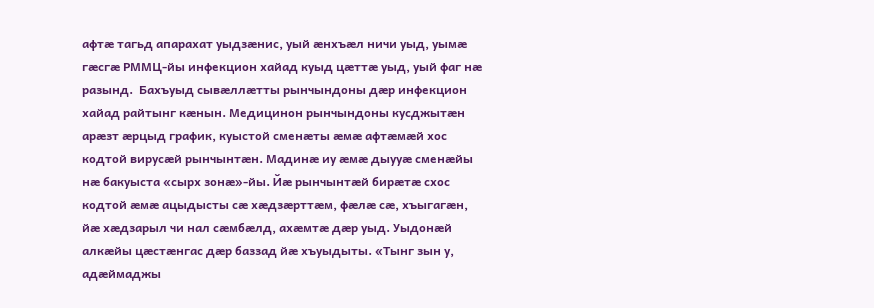афтæ тагьд апарахат уыдзæнис, уый æнхъæл ничи уыд, уымæ гæсгæ РММЦ-йы инфекцион хайад куыд цæттæ уыд, уый фаг нæ разынд.  Бахъуыд сывæллæтты рынчындоны дæр инфекцион хайад райтынг кæнын. Медицинон рынчындоны кусджытæн арæзт æрцыд график, куыстой сменæты æмæ афтæмæй хос кодтой вирусæй рынчынтæн. Мадинæ иу æмæ дыууæ сменæйы нæ бакуыста «сырх зонæ»-йы. Йæ рынчынтæй бирæтæ схос кодтой æмæ ацыдысты сæ хæдзæрттæм, фæлæ сæ, хъыгагæн, йæ хæдзарыл чи нал сæмбæлд, ахæмтæ дæр уыд. Уыдонæй алкæйы цæстæнгас дæр баззад йæ хъуыдыты. «Тынг зын у, адæймаджы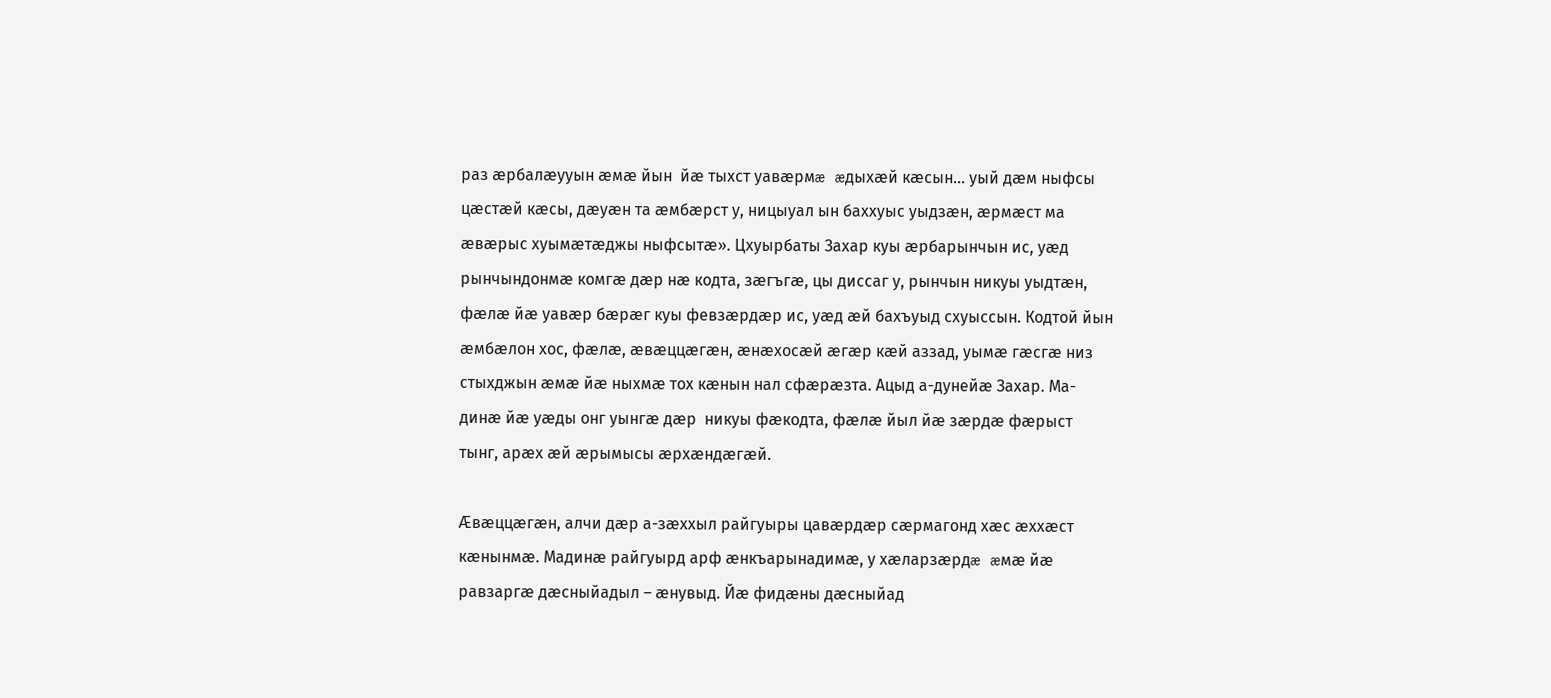раз æрбалæууын æмæ йын  йæ тыхст уавæрмæ æдыхæй кæсын… уый дæм ныфсы цæстæй кæсы, дæуæн та æмбæрст у, ницыуал ын баххуыс уыдзæн, æрмæст ма æвæрыс хуымæтæджы ныфсытæ». Цхуырбаты Захар куы æрбарынчын ис, уæд рынчындонмæ комгæ дæр нæ кодта, зæгъгæ, цы диссаг у, рынчын никуы уыдтæн, фæлæ йæ уавæр бæрæг куы февзæрдæр ис, уæд æй бахъуыд схуыссын. Кодтой йын æмбæлон хос, фæлæ, æвæццæгæн, æнæхосæй æгæр кæй аззад, уымæ гæсгæ низ стыхджын æмæ йæ ныхмæ тох кæнын нал сфæрæзта. Ацыд а-дунейæ Захар. Ма-динæ йæ уæды онг уынгæ дæр  никуы фæкодта, фæлæ йыл йæ зæрдæ фæрыст тынг, арæх æй æрымысы æрхæндæгæй.

Æвæццæгæн, алчи дæр а-зæххыл райгуыры цавæрдæр сæрмагонд хæс æххæст кæнынмæ. Мадинæ райгуырд арф æнкъарынадимæ, у хæларзæрдæ æмæ йæ равзаргæ дæсныйадыл – æнувыд. Йæ фидæны дæсныйад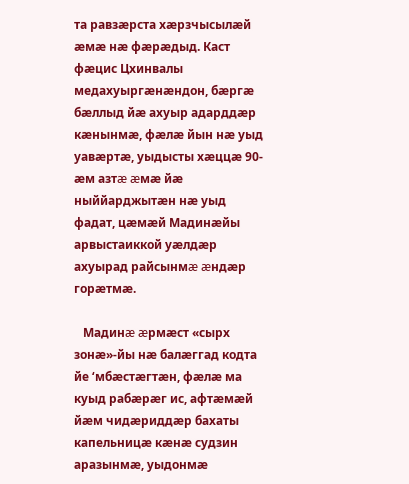та равзæрста хæрзчысылæй æмæ нæ фæрæдыд. Каст фæцис Цхинвалы медахуыргæнæндон, бæргæ бæллыд йæ ахуыр адарддæр кæнынмæ, фæлæ йын нæ уыд уавæртæ, уыдысты хæццæ 90-æм азтæ æмæ йæ ныййарджытæн нæ уыд фадат, цæмæй Мадинæйы арвыстаиккой уæлдæр ахуырад райсынмæ æндæр горæтмæ.

   Мадинæ æрмæст «сырх зонæ»-йы нæ балæггад кодта йе ‘мбæстæгтæн, фæлæ ма куыд рабæрæг ис, афтæмæй йæм чидæриддæр бахаты капельницæ кæнæ судзин аразынмæ, уыдонмæ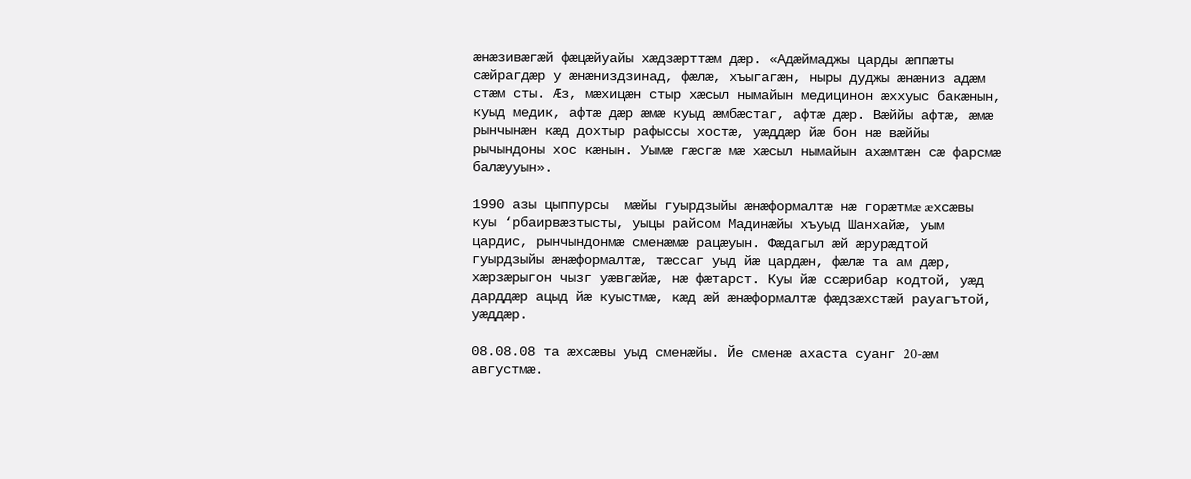æнæзивæгæй фæцæйуайы хæдзæрттæм дæр. «Адæймаджы царды æппæты сæйрагдæр у æнæниздзинад, фæлæ, хъыгагæн, ныры дуджы æнæниз адæм стæм сты. Æз, мæхицæн стыр хæсыл нымайын медицинон æххуыс бакæнын, куыд медик, афтæ дæр æмæ куыд æмбæстаг, афтæ дæр. Вæййы афтæ, æмæ рынчынæн кæд дохтыр рафыссы хостæ, уæддæр йæ бон нæ вæййы рычындоны хос кæнын. Уымæ гæсгæ мæ хæсыл нымайын ахæмтæн сæ фарсмæ балæууын».

1990 азы цыппурсы  мæйы гуырдзыйы æнæформалтæ нæ горæтмæ æхсæвы куы ‘рбаирвæзтысты, уыцы райсом Мадинæйы хъуыд Шанхайæ, уым цардис, рынчындонмæ сменæмæ рацæуын. Фæдагыл æй æрурæдтой гуырдзыйы æнæформалтæ, тæссаг уыд йæ цардæн, фæлæ та ам дæр, хæрзæрыгон чызг уæвгæйæ, нæ фæтарст. Куы йæ ссæрибар кодтой, уæд дарддæр ацыд йæ куыстмæ, кæд æй æнæформалтæ фæдзæхстæй рауагътой, уæддæр.

08.08.08 та æхсæвы уыд сменæйы. Йе сменæ ахаста суанг 20-æм августмæ.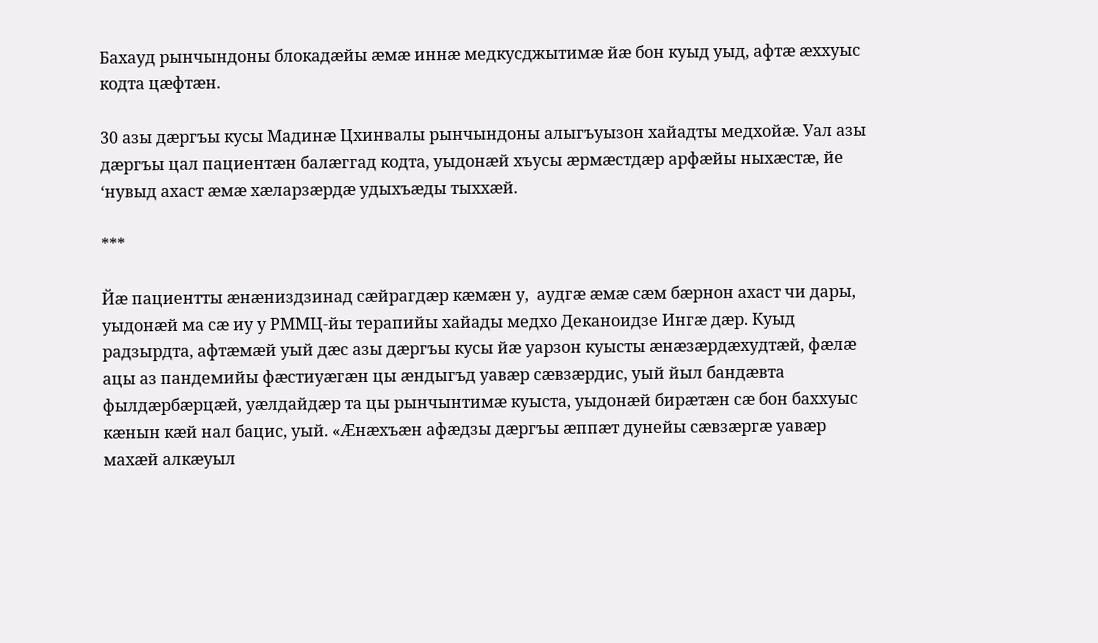Бахауд рынчындоны блокадæйы æмæ иннæ медкусджытимæ йæ бон куыд уыд, афтæ æххуыс кодта цæфтæн.

30 азы дæргъы кусы Мадинæ Цхинвалы рынчындоны алыгъуызон хайадты медхойæ. Уал азы дæргъы цал пациентæн балæггад кодта, уыдонæй хъусы æрмæстдæр арфæйы ныхæстæ, йе ‘нувыд ахаст æмæ хæларзæрдæ удыхъæды тыххæй.

***

Йæ пациентты æнæниздзинад сæйрагдæр кæмæн у,  аудгæ æмæ сæм бæрнон ахаст чи дары, уыдонæй ма сæ иу у РММЦ-йы терапийы хайады медхо Деканоидзе Ингæ дæр. Куыд радзырдта, афтæмæй уый дæс азы дæргъы кусы йæ уарзон куысты æнæзæрдæхудтæй, фæлæ ацы аз пандемийы фæстиуæгæн цы æндыгъд уавæр сæвзæрдис, уый йыл бандæвта фылдæрбæрцæй, уæлдайдæр та цы рынчынтимæ куыста, уыдонæй бирæтæн сæ бон баххуыс кæнын кæй нал бацис, уый. «Æнæхъæн афæдзы дæргъы æппæт дунейы сæвзæргæ уавæр махæй алкæуыл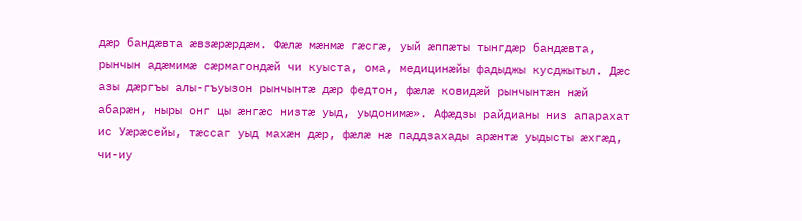дæр бандæвта æвзæрæрдæм. Фæлæ мæнмæ гæсгæ, уый æппæты тынгдæр бандæвта, рынчын адæмимæ сæрмагондæй чи куыста, ома, медицинæйы фадыджы кусджытыл. Дæс азы дæргъы алы-гъуызон рынчынтæ дæр федтон, фæлæ ковидæй рынчынтæн нæй абарæн, ныры онг цы æнгæс низтæ уыд, уыдонимæ». Афæдзы райдианы низ апарахат ис Уæрæсейы, тæссаг уыд махæн дæр, фæлæ нæ паддзахады арæнтæ уыдысты æхгæд, чи-иу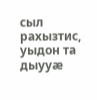сыл рахызтис, уыдон та дыууæ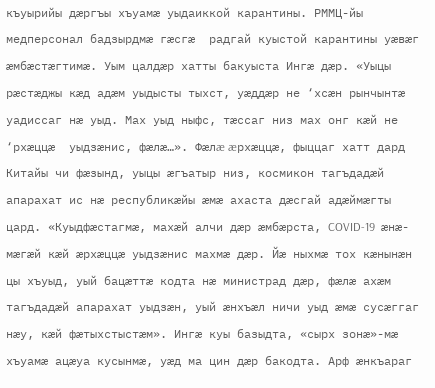къуырийы дæргъы хъуамæ уыдаиккой карантины. РММЦ-йы медперсонал бадзырдмæ гæсгæ  радгай куыстой карантины уæвæг æмбæстæгтимæ. Уым цалдæр хатты бакуыста Ингæ дæр. «Уыцы рæстæджы кæд адæм уыдысты тыхст, уæддæр не ‘хсæн рынчынтæ уадиссаг нæ уыд. Мах уыд ныфс, тæссаг низ мах онг кæй не ‘рхæццæ  уыдзæнис, фæлæ…». Фæлæ æрхæццæ, фыццаг хатт дард Китайы чи фæзынд, уыцы æгъатыр низ, космикон тагъдадæй апарахат ис нæ республикæйы æмæ ахаста дæсгай адæймæгты цард. «Куыдфæстагмæ, махæй алчи дæр æмбæрста, COVID-19  æнæ-мæгæй кæй æрхæццæ уыдзæнис махмæ дæр. Йæ ныхмæ тох кæнынæн цы хъуыд, уый бацæттæ кодта нæ министрад дæр, фæлæ ахæм тагъдадæй апарахат уыдзæн, уый æнхъæл ничи уыд æмæ сусæггаг нæу, кæй фæтыхстыстæм». Ингæ куы базыдта, «сырх зонæ»-мæ хъуамæ ацæуа кусынмæ, уæд ма цин дæр бакодта. Арф æнкъараг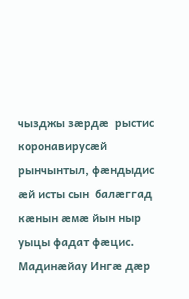чызджы зæрдæ  рыстис коронавирусæй рынчынтыл, фæндыдис æй исты сын  балæггад кæнын æмæ йын ныр уыцы фадат фæцис. Мадинæйау Ингæ дæр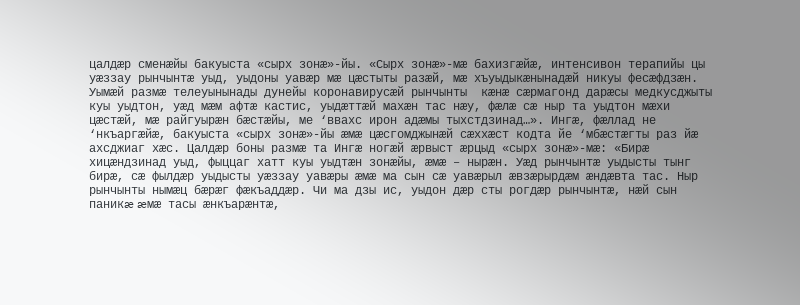цалдæр сменæйы бакуыста «сырх зонæ»-йы. «Сырх зонæ»-мæ бахизгæйæ, интенсивон терапийы цы уæззау рынчынтæ уыд, уыдоны уавæр мæ цæстыты разæй, мæ хъуыдыкæнынадæй никуы фесæфдзæн. Уымæй размæ телеуынынады дунейы коронавирусæй рынчынты  кæнæ сæрмагонд дарæсы медкусджыты куы уыдтон, уæд мæм афтæ кастис, уыдæттæй махæн тас нæу, фæлæ сæ ныр та уыдтон мæхи цæстæй, мæ райгуырæн бæстæйы, ме ‘ввахс ирон адæмы тыхстдзинад…». Ингæ, фæллад не ‘нкъаргæйæ, бакуыста «сырх зонæ»-йы æмæ цæсгомджынæй сæххæст кодта йе ‘мбæстæгты раз йæ ахсджиаг хæс. Цалдæр боны размæ та Ингæ ногæй æрвыст æрцыд «сырх зонæ»-мæ: «Бирæ хицæндзинад уыд, фыццаг хатт куы уыдтæн зонæйы, æмæ – нырæн. Уæд рынчынтæ уыдысты тынг бирæ, сæ фылдæр уыдысты уæззау уавæры æмæ ма сын сæ уавæрыл æвзæрырдæм æндæвта тас. Ныр рынчынты нымæц бæрæг фæкъаддæр. Чи ма дзы ис, уыдон дæр сты рогдæр рынчынтæ, нæй сын паникæ æмæ тасы æнкъарæнтæ,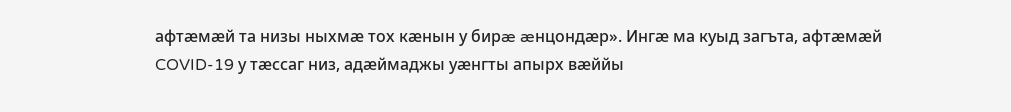афтæмæй та низы ныхмæ тох кæнын у бирæ æнцондæр». Ингæ ма куыд загъта, афтæмæй COVID-19 у тæссаг низ, адæймаджы уæнгты апырх вæййы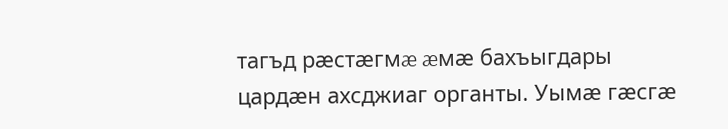тагъд рæстæгмæ æмæ бахъыгдары цардæн ахсджиаг органты. Уымæ гæсгæ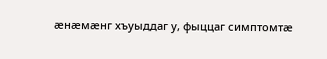æнæмæнг хъуыддаг у, фыццаг симптомтæ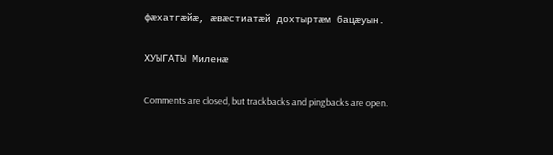фæхатгæйæ, æвæстиатæй дохтыртæм бацæуын.

ХУЫГАТЫ Миленæ

Comments are closed, but trackbacks and pingbacks are open.